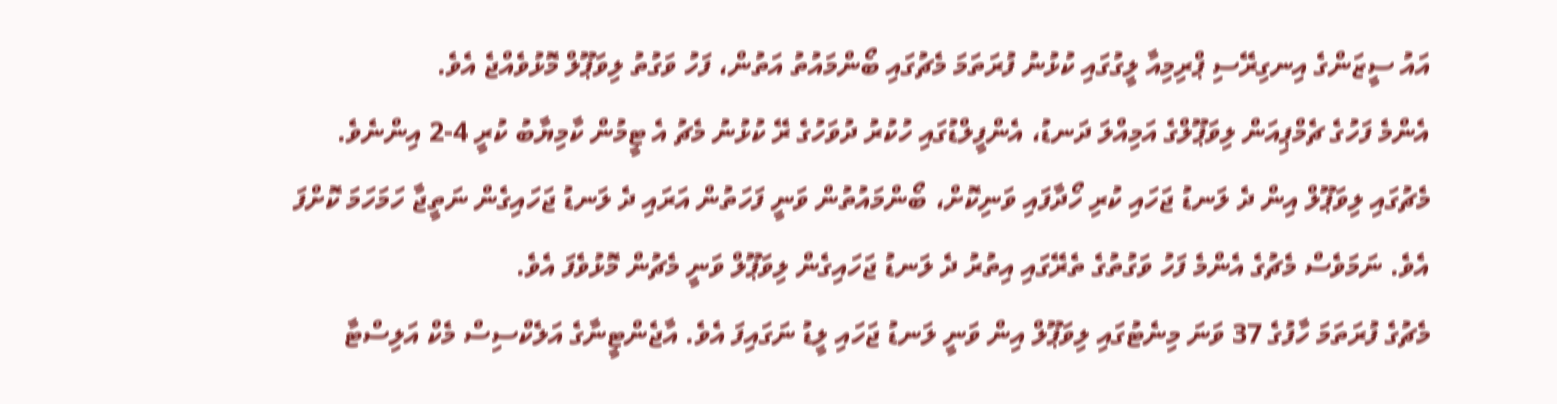އައު ސީޒަންގެ އިނގިރޭސި ޕްރިމިއާ ލީގުގައި ކުޅުނު ފުރަތަމަ މެޗުގައި ބޯންމައުތު އަތުން، ފަހު ވަގުތު ލިވަޕޫލް މޮޅުވެއްޖެ އެވެ.
އެންމެ ފަހުގެ ޗެމްޕިއަން ލިވަޕޫލްގެ އަމިއްލަ ދަނޑު، އެންފީލްޑުގައި ހުކުރު ދުވަހުގެ ރޭ ކުޅުނު މެޗު އެ ޓީމުން ކާމިޔާބު ކުރީ 4-2 އިންނެވެ.
މެޗުގައި ލިވަޕޫލް އިން ދެ ލަނޑު ޖަހައި ކުރި ހޯދާފައި ވަނިކޮށް، ބޯންމައުތުން ވަނީ ފަހަތުން އަރައި ދެ ލަނޑު ޖަހައިގެން ނަތީޖާ ހަމަހަމަ ކޮށްފަ އެވެ. ނަމަވެސް މެޗުގެ އެންމެ ފަހު ވަގުތުގެ ތެރޭގައި އިތުރު ދެ ލަނޑު ޖަހައިގެން ލިވަޕޫލް ވަނީ މެޗުން މޮޅުވެފަ އެވެ.
މެޗުގެ ފުރަތަމަ ހާފުގެ 37 ވަނަ މިނެޓުގައި ލިވަޕޫލް އިން ވަނީ ލަނޑު ޖަހައި ލީޑު ނަގައިފަ އެވެ. އާޖެންޓީނާގެ އަލެކްސިސް މެކް އަލިސްޓާ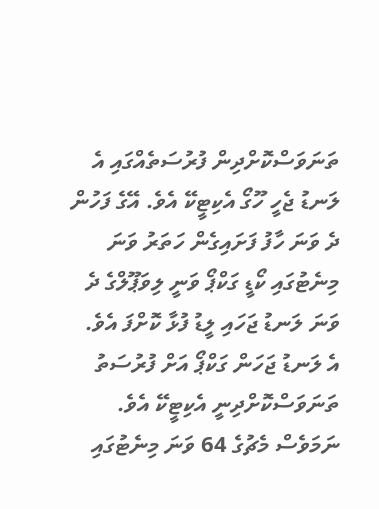ތަނަވަސްކޮށްދިން ފުރުސަތެއްގައި އެ ލަނޑު ޖެހީ ހޫގޯ އެކިޓީކޭ އެވެ. އޭގެ ފަހުން ދެ ވަނަ ހާފު ފަށައިގެން ހަތަރު ވަނަ މިނެޓުގައި ކޯޑީ ގަކްޕޯ ވަނީ ލިވަޕޫލްގެ ދެ ވަނަ ލަނޑު ޖަހައި ލީޑު ފުޅާ ކޮށްފަ އެވެ. އެ ލަނޑު ޖަހަން ގަކްޕޯ އަށް ފުރުސަތު ތަނަވަސްކޮށްދިނީ އެކިޓީކޭ އެވެ.
ނަމަވެސް މެޗުގެ 64 ވަނަ މިނެޓުގައި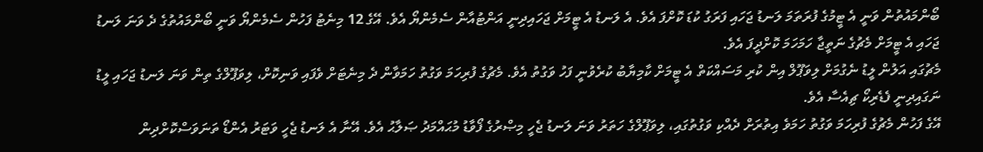ބޯންމައުތުން ވަނީ އެ ޓީމުގެ ފުރަތަމަ ލަނޑު ޖަހައި ފަރަގު ކުޑަ ކޮށްފަ އެވެ. އެ ލަނޑު އެ ޓީމަށް ޖަހައިދިނީ އަންޓުއާން ސެމެންޔޯ އެވެ. އޭގެ 12 މިނެޓު ފަހުން ސެމެންޔޯ ވަނީ ބޯންމައުތުގެ ދެ ވަނަ ލަނޑު ޖަހައި އެ ޓީމަށް މެޗުގެ ނަތީޖާ ހަމަހަމަ ކޮށްދީފަ އެވެ.
މެޗުގައި އަލުން ލީޑު ނެގުމަށް ލިވަޕޫލް އިން ކުރި މަސައްކަތް އެ ޓީމަށް ކާމިޔާބު ކުރެވުނީ ފަހު ވަގުތު އެވެ. މެޗުގެ ފުރިހަމަ ވަގުތު ހަމަވާން ދެ މިނެޓަށް ވެފައި ވަނިކޮށް، ލިވަޕޫލްގެ ތިން ވަނަ ލަނޑު ޖަހައި ލީޑު ނަގައިދިނީ ފެޑެރިކޯ ޗިއެސާ އެވެ.
އޭގެ ފަހުން މެޗުގެ ފުރިހަމަ ވަގުތު ހަމަވެ އިތުރަށް ދެއްކި ވަގުތުގައި، ލިވަޕޫލްގެ ހަތަރު ވަނަ ލަނޑު ޖެހީ މިޞްރުގެ ފޯވާޑު މުޙައްމަދު ޞަލާޙު އެވެ. އޭނާ އެ ލަނޑު ޖެހީ ވަޓަރު އެންޑޯ ތަނަވަސްކޮށްދިން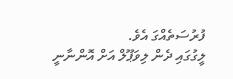ފުރުސަތެއްގަ އެވެ.
ލީގުގައި ދެން ލިވަޕޫލް އަށް އޮންނާނީ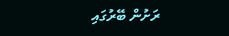ރަށުން ބޭރުގައި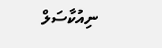ނިއުކާސަލް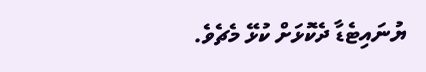ޔުނައިޓެޑާ ދެކޮޅަށް ކުޅޭ މެޗެވެ.